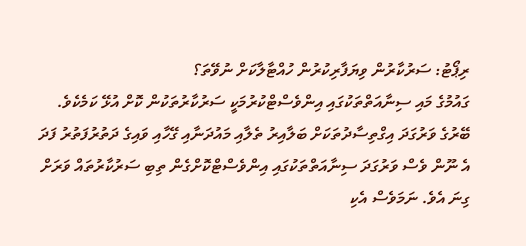ރިޕޯޓު: ސަރުކާރުން ވިޔަފާރިކުރުން ހުއްޓާލާކަށް ނުވޭތަ؟
ގައުމުގެ މައި ސިނާއަތްތަކުގައި އިންވެސްޓްކުރުމަކީ ސަރުކާރުތަކުން ކޮށް އުޅޭ ކަމެކެވެ. ބޭރުގެ ވަރުގަދަ އިގްތިސާދުތަކަށް ބަލާއިރު ތެލާއި މައުދަނާއި ގޭހާއި ވައިގެ ދަތުރުފަތުރު ފަދަ އެ ނޫން ވެސް ވަރުގަދަ ސިނާއަތްތަކުގައި އިންވެސްޓްކޮށްގެން ތިބި ސަރުކާރުތައް ވަރަށް ގިނަ އެވެ. ނަމަވެސް އެކި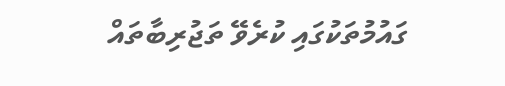ގައުމުތަކުގައި ކުރެވޭ ތަޖުރިބާތައް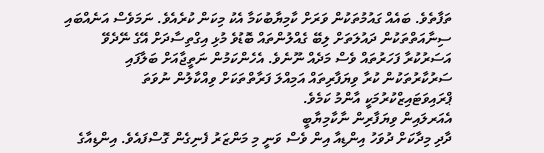ތަފާތެވެ. ބައެއް ގައުމުތަކުން ވަރަށް ކާމިޔާބުކަމާ އެކު މިކަން ކުރެއެވެ. ނަމަވެސް އަނެއްބައި ސިނާއަތްތަކުން ދައުލަތަށް ލިބޭ ގެއްލުންތައް ބޮޑުވެ މުޅި އިގްތިސާދަށް އޭގެ ނޭދެވޭ އަސަރުކުރާ ފަހަރުތައް ވެސް މަދެއް ނޫނެވެ. އެހެންކަމުން ނަތީޖާއަށް ބަލާފައި ސަރުކާރުތަކުން ކުރާ ވިޔަފާރިތައް އަމިއްލަ ފަރާތްތަކަށް ވިއްކާލުން ނުވަތަ ޕްރައިވަޓައިޒްކުރުމަކީ އާންމު ކަމެވެ.
އެއަރލައިން ވިޔަފާރިން ނާކާމިޔާބީ
ދާދި މިދާކަށް ދުވަހު އިންޑިއާ އިން ވެސް ވަނީ މި މަންޒަރު ފެނިގެން ގޮސްފައެވެ. އިންޑިއާގެ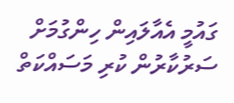ގައުމީ އެއާލައިން ހިންގުމަށް ސަރުކާރުން ކުރި މަސައްކަތް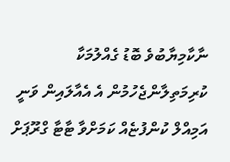ނާކާމިޔާބުވެ ބޮޑު ގެއްލުމަކާ ކުރިމަތިލާންޖެހުމުން އެ އެއާލައިން ވަނީ އަމިއްލް ކުންފުޏެއް ކަމަށްވާ ޓާޓާ ގްރޫޕަށް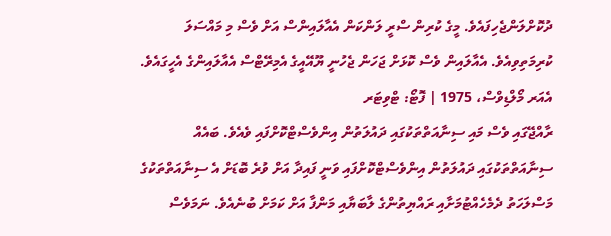ދުކޮށްލަންޖެހިފައެވެ. މީގެ ކުރިން ސްރީ ލަންކަން އެއާލައިންސް އަށް ވެސް މި މައްސަލަ ކުރިމަތިވިއެވެ. އެއާލައިން ވެސް ކޮޅަށް ޖަހަން ޖެހުނީ ޔޫއޭއީގެ އެމިރޭޓްސް އެއާލައިންގެ އެހީގައެވެ.
އެއަރ މޯލްޑިވްސް، 1975 | ފޮޓޯ: ޓްވިޓަރ
ރާއްޖޭގައި ވެސް މައި ސިނާއަތްތަކުގައި ދައުލަތުން އިންވެސްޓްކޮށްފައި ވެއެވެ. ބައެއް ސިނާއަތްތަކުގައި ދައުލަތުން އިންވެސްޓްކޮށްފައި ވަނީ ފައިދާ އަށް ވުރެ ބޮޑަށް އެ ސިނާއަތްތަކުގެ މަސްލަހަތު ދެމެހެއްޓުމަށާއި ރައްޔިތުންގެ ލާބަޔާއި މަންފާ އަށް ކަމަށް ބުނެއެވެ. ނަމަވެސް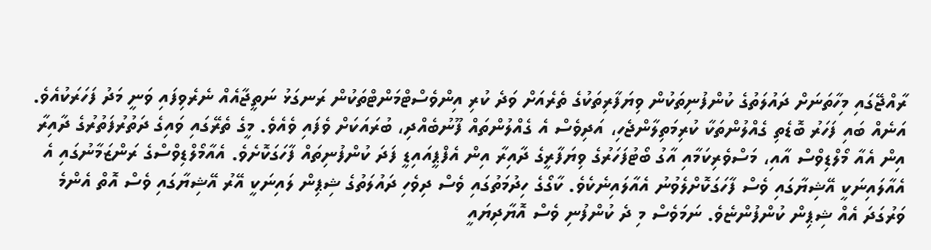ރާއްޖޭގައި މިހާތަނަށް ދައުލަތުގެ ކުންފުނިތަކުން ވިޔަފާރިތަކުގެ ތެރެއަށް ވަދެ ކުރި އިންވެސްޓްމަންޓްތަކުން ރަނގަޅު ނަތީޖާއެއް ނެރެވިފައި ވަނީ މަދު ފަހަރަކުއެވެ. އަނެއް ބައި ފަހަރު ބޮޑެތި ގެއްލުންތަކާ ކުރިމަތިލާންޖެހި، އަދިވެސް އެ ގެއްލުންތައް ފޫނުބެއްދި، ބުރައަކަށް ވެފައި ވެއެވެ. މީގެ ތެރޭގައި ވައިގެ ދަތުރުފަތުރުގެ ދާއިރާ އިން އެއާ މޯލްޑިވްސް އާއި، މަސްވެރިކަމާއި އާގު ބޯޓުފަހަރުގެ ވިޔަފާރީގެ ދާއިރާ އިން އެފްޕީއައިޑީ ފަދަ ކުންފުނިތައް ފާހަގަކޮށެވެ. އެއާމޯލްޑިވްސްގެ ރަންޒަމާނުގައި އެ އެއާލައިނަކީ އޭޝިޔާގައި ވެސް ފާހަގަކޮށްލެވުނު އެއާލައިނެކެވެ. ކާގޯގެ ހިދުމަތުގައި ވެސް ދިވެހި ދައުލަތުގެ ޝިޕިން ލައިނަކީ އޭރު އޭޝިޔާގައި ވެސް އޮތް އެންމެ ވަރުގަދަ އެއް ޝިޕިން ކުންފުންޏެވެ. ނަމަވެސް މި ދެ ކުންފުނި ވެސް އޮޔާދިޔައީ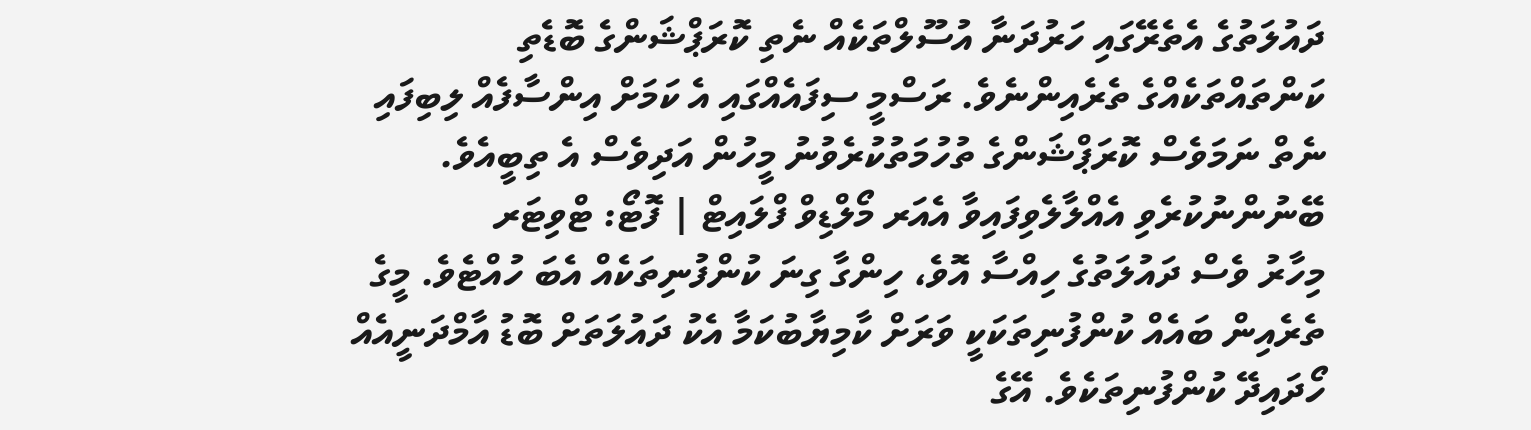ދައުލަތުގެ އެތެރޭގައި ހަރުދަނާ އުސޫލްތަކެއް ނެތި ކޮރަޕްޝަންގެ ބޮޑެތި ކަންތައްތަކެއްގެ ތެރެއިންނެވެ. ރަސްމީ ސިފައެއްގައި އެ ކަމަށް އިންސާފެއް ލިބިފައި ނެތް ނަމަވެސް ކޮރަޕްޝަންގެ ތުހުމަތުކުރެވުނު މީހުން އަދިވެސް އެ ތިބީއެވެ.
ބޭނުންނުކުރެވި އެއްލާލެވިފައިވާ އެއަރ މޯލްޑިވް ފްލައިޓް | ފޮޓޯ: ޓްވިޓަރ
މިހާރު ވެސް ދައުލަތުގެ ހިއްސާ އޮވެ، ހިންގާ ގިނަ ކުންފުނިތަކެއް އެބަ ހުއްޓެވެ. މީގެ ތެރެއިން ބައެއް ކުންފުނިތަކަކީ ވަރަށް ކާމިޔާބުކަމާ އެކު ދައުލަތަށް ބޮޑު އާމްދަނީއެއް ހޯދައިދޭ ކުންފުނިތަކެވެ. އޭގެ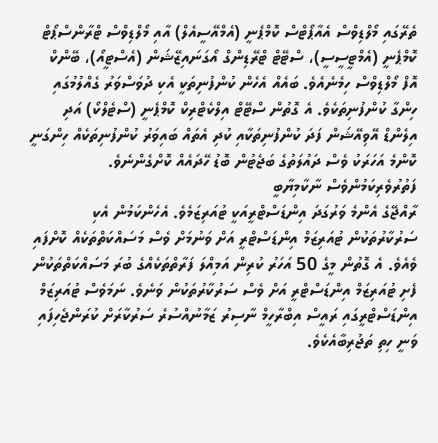ތެރޭގައި މޯލްޑިވްސް އެއާޕޯޓްސް ކޮމްޕެނީ (އެމްއޭސީއެލް) އާއި މޯލްޑިވްސް ޓްރާންސްޕޯޓް ކޮމްޕެނީ (އެމްޓީސީސީ)، ސްޓޭޓް ޓްރޭޑިންގް އޯގަނައިޒޭޝަން (އެސްޓީއޯ)، ބޭންކް އޮފް މޯލްޑިވްސް ހިމެނެއެވެ. ބައެއް އެހެން ކުންފުނިތަކީ އެކި ދުވަސްވަރު ގެއްލުމުގައި ހިންގާ ކުންފުނިތަކެވެ. އެ ގޮތުން ސްޓޭޓް އިލްކެޓްރިކް ކޮމްޕެނީ (ސްޓެލްކޯ) އަދި އިލެންޑް އޭވިއޭޝަން ފަދަ ކުންފުނިތަކާއި ކުދި އެތައް ބައިވަރު ކުންފުނިތަކެއް ހިންގަނީ ކޮންމެ އަހަރަކު ވެސް ދައުލަތުގެ ބަޖެޓުން ބޮޑު ހޭދައެއް ކޮށްގެންނެވެ.
ފަތުރުވެރިކަމުންވެސް ނާކާމިޔާބީ
ރާއްޖޭގެ އެންމެ ވަރުގަދަ އިންޑަސްޓްރީއަކީ ޓުއަރިޒަމެވެ. އެހެންކަމުން އެކި ސަރުކާރުތަކުން ޓުއަރިޒަމް އިންޑަސްޓްރީ އަށް ވަނުމަށް ވެސް މަސައްކަތްތަކެއް ކޮށްފައި ވެއެވެ. އެ ގޮތުން މީގެ 50 އަހަރު ކުރިން އަމިއްލަ ފަރާތްތަކެއްގެ ބުރަ މަސައްކަތްތަކުން ފެށި ޓުއަރިޒަމް އިންޑަސްޓްރީ އަށް ވެސް ސަރުކާރުތަކުން ވަނެވެ. ނަމަވެސް ޓުއަރިޒަމް އިންޑަސްޓްރީގައި ރައީސް އިބްރާހީމް ނާސިރު ޒަމާނުއްސުރެ ސަރުކާރަށް ކުރަންޖެހިފައި ވަނީ ހިތި ތަޖުރިބާއެކެވެ.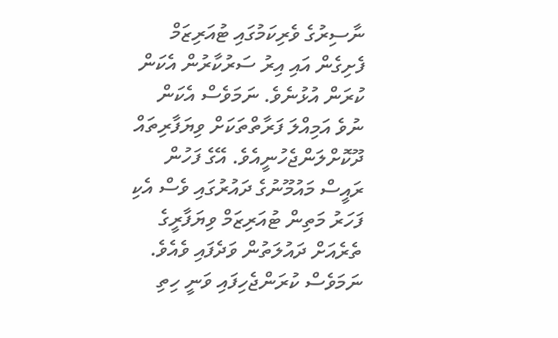ނާސިރުގެ ވެރިކަމުގައި ޓުއަރިޒަމް ފެށިގެން އައި އިރު ސަރުކާރުން އެކަން ކުރަން އުޅުނެވެ. ނަމަވެސް އެކަން ނުވެ އަމިއްލަ ފަރާތްތަކަށް ވިޔަފާރިތައް ދޫކޮށްލަންޖެހުނީއެވެ. އޭގެ ފަހުން ރައީސް މައުމޫނުގެ ދައުރުގައި ވެސް އެކި ފަހަރު މަތިން ޓުއަރިޒަމް ވިޔަފާރީގެ ތެރެއަށް ދައުލަތުން ވަދެފައި ވެއެވެ. ނަމަވެސް ކުރަންޖެހިފައި ވަނީ ހިތި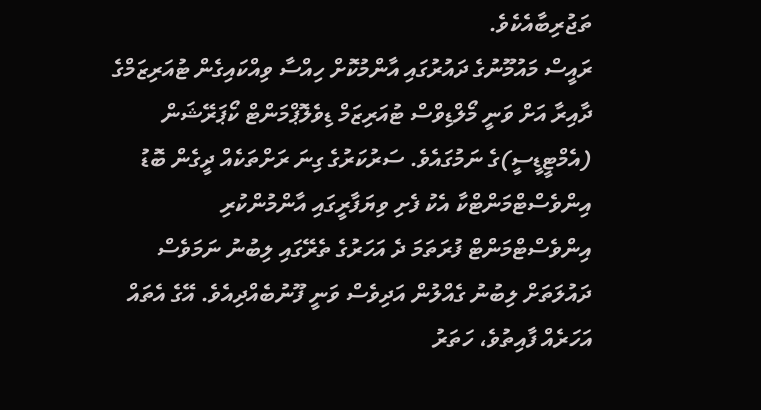ތަޖުރިބާއެކެވެ.
ރައީސް މައުމޫނުގެ ދައުރުގައި އާންމުކޮށް ހިއްސާ ވިއްކައިގެން ޓުއަރިޒަމްގެ ދާއިރާ އަށް ވަނީ މޯލްޑިވްސް ޓުއަރިޒަމް ޑިވެލޮޕްމަންޓް ކޯޕަރޭޝަން (އެމްޓީޑީސީ)ގެ ނަމުގައެވެ. ސަރުކަރުގެ ގިނަ ރަށްތަކެއް ދީގެން ބޮޑު އިންވެސްޓްމަންޓްކާ އެކު ފެށި ވިޔަފާރީގައި އާންމުންކުރި އިންވެސްޓްމަންޓް ފުރަތަމަ ދެ އަހަރުގެ ތެރޭގައި ލިބުނު ނަމަވެސް ދައުލަތަށް ލިބުނު ގެއްލުން އަދިވެސް ވަނީ ފޫނުބެއްދިއެވެ. އޭގެ އެތައް އަހަރެއް ފާއިތުވެ، ހަތަރު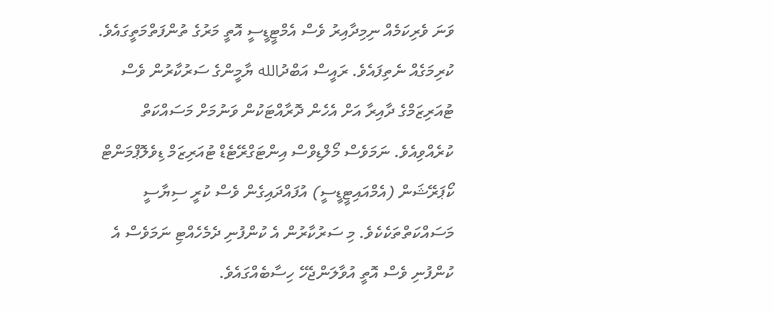ވަނަ ވެރިކަމެއް ނިމިދާއިރު ވެސް އެމްޓީޑީސީ އޮތީ މަރުގެ ތުންފަތްމަތީގައެވެ. ކުރިމަގެއް ނެތިފައެވެ. ރައީސް އަބްދުالله ޔާމީންގެ ސަރުކާރުން ވެސް ޓުއަރިޒަމްގެ ދާއިރާ އަށް އެހެން ދޮރާއްޓަކުން ވަނުމަށް މަސައްކަތް ކުރެއްވިއެވެ. ނަމަވެސް މޯލްޑިވްސް އިންޓަގްރޭޓެޑް ޓުއަރިޒަމް ޑިވެލޮޕްމަންޓް ކޯޕަރޭޝަން (އެމްއައިޓީޑީސީ) އުފައްދައިގެން ވެސް ކުރީ ސިޔާސީ މަސައްކަތްތަކެކެވެ. މި ސަރުކާރުން އެ ކުންފުނި ދެމެހެއްޓި ނަމަވެސް އެ ކުންފުނި ވެސް އޮތީ އުވާލަންޖެހޭ ހިސާބެއްގައެވެ.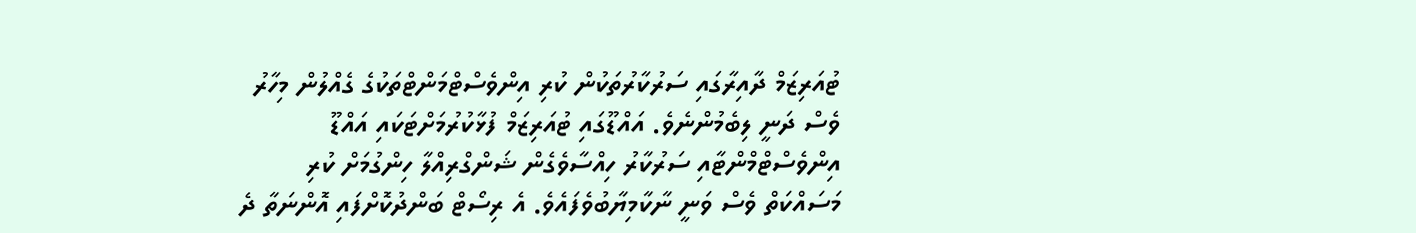ޓުއަރިޒަމް ދާއިރާގައި ސަރުކާރުތަކުން ކުރި އިންވެސްޓްމަންޓްތަކުގެ ގެއްލުން މިހާރު ވެސް ދަނީ ލިބެމުންނެވެ. އައްޑޫގައި ޓުއަރިޒަމް ފުޅާކުރުމަށްޓަކައި އައްޑޫ އިންވެސްޓްމްންޓާއި ސަރުކާރު ހިއްސާވެގެން ޝަންގްރިއްލާ ހިންގުމަށް ކުރި މަސައްކަތް ވެސް ވަނީ ނާކާމިޔާބުވެފައެވެ. އެ ރިސޯޓް ބަންދުކޮށްފައި އޮންނަތާ ދެ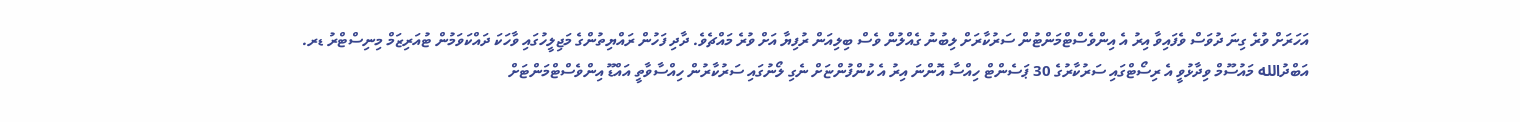އަހަރަށް ވުރެ ގިނަ ދުވަސް ވެފައިވާ އިރު އެ އިންވެސްޓްމަންޓުން ސަރުކާރަށް ލިބުނު ގެއްލުން ވެސް ބިލިއަން ރުފިޔާ އަށް ވުރެ މައްޗެވެ. ދާދި ފަހުން ރައްޔިތުންގެ މަޖިލީހުގައި ވާހަކަ ދައްކަވަމުން ޓުއަރިޒަމް މިނިސްޓްރު ޑރ. އަބްދުالله މައުސޫމް ވިދާޅުވީ އެ ރިސޯޓްގައި ސަރުކާރުގެ 30 ޕަސެންޓް ހިއްސާ އޮންނަ އިރު އެ ކުންފުންޏަށް ނެގި ލޯނުގައި ސަރުކާރުން ހިއްސާވާތީ އައްޑޫ އިންވެސްޓްމަންޓަށް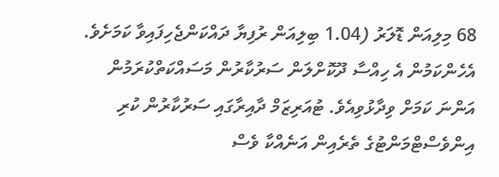68 މިލިއަން ޑޮލަރު (1.04 ބިލިއަން ރުފިޔާ ދައްކަންޖެހިފައިވާ ކަމަށެވެ. އެހެންކަމުން އެ ހިއްސާ ދޫކޮށްލަން ސަރުކާރުން މަސައްކަތްކުރަމުން އަންނަ ކަމަށް ވިދާޅުވިއެވެ. ޓުއަރިޒަމް ދާއިރާގައި ސަރުކާރުން ކުރި އިންވެސްޓްމަންޓުގެ ތެރެއިން އަނެއްކާ ވެސް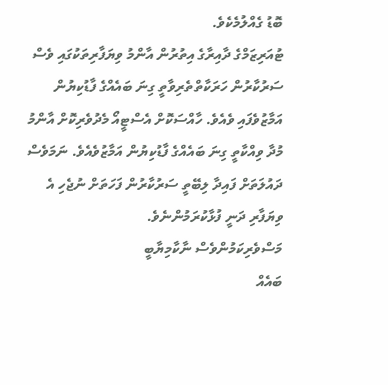ބޮޑު ގެއްލުމެކެވެ.
ޓުއަރިޒަމްގެ ދާއިރާގެ އިތުރުން އާންމު ވިޔަފާރިތަކުގައި ވެސް ސަރުކާރުން ހަރަކާތްތެރިވާތީ ގިނަ ބައެއްގެ ފާޑުކިޔުން އަމާޒުވެފައި ވެއެވެ. ހާއްސަކޮށް އެސްޓީއޯ މެދުވެރިކޮށް އާންމު މުދާ ވިއްކާތީ ގިނަ ބައެއްގެ ފާޑުކިޔުން އަމާޒުވެއެވެ. ނަމަވެސް ދައުލަތަށް ފައިދާ ލިބޭތީ ސަރުކާރުން ފަހަތަށް ނުޖެހި އެ ވިޔަފާރި ދަނީ ފުޅާކުރަމުންނެވެ.
މަސްވެރިކަމުންވެސް ނާކާމިޔާބީ
ބައެއް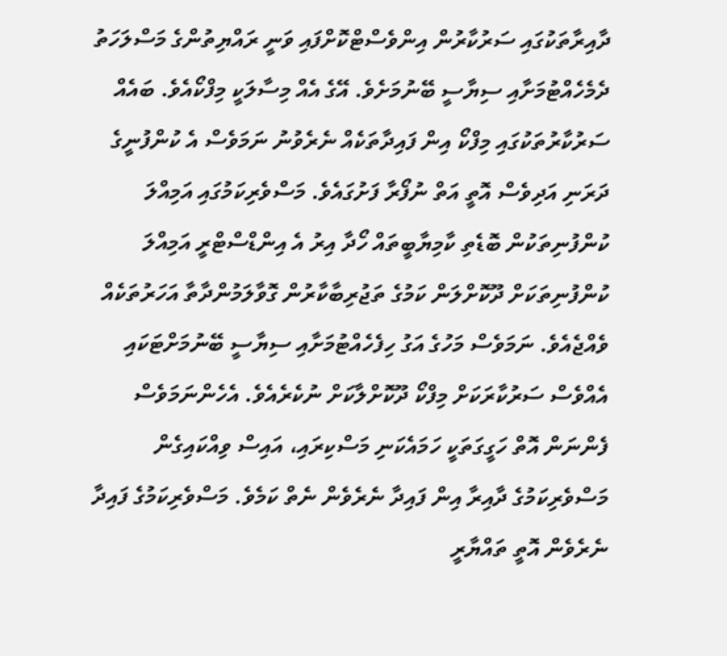ދާއިރާތަކުގައި ސަރުކާރުން އިންވެސްޓްކޮށްފައި ވަނީ ރައްޔިތުންގެ މަސްލަހަތު ދެމެހެއްޓުމަށާއި ސިޔާސީ ބޭނުމަށެވެ. އޭގެ އެއް މިސާލަކީ މިފްކޯއެވެ. ބައެއް ސަރުކާރުތަކުގައި މިފްކޯ އިން ފައިދާތަކެއް ނެރެވުނު ނަމަވެސް އެ ކުންފުނީގެ ދަރަނި އަދިވެސް އޮތީ އަތް ނުފޯރާ ފަށުގައެވެ. މަސްވެރިކަމުގައި އަމިއްލަ ކުންފުނިތަކުން ބޮޑެތި ކާމިޔާބީތައް ހޯދާ އިރު އެ އިންޑްސްޓްރީ އަމިއްލަ ކުންފުނިތަކަށް ދޫކޮށްލަން ކަމުގެ ތަޖުރިބާކާރުން ގޮވާލަމުންދާތާ އަހަރުތަކެއް ވެއްޖެއެވެ. ނަމަވެސް މަހުގެ އަގު ހިފެހެއްޓުމަށާއި ސިޔާސީ ބޭނުމަށްޓަކައި އެއްވެސް ސަރުކާރަކަށް މިފްކޯ ދޫކޮށްލާކަށް ނުކެރެއެވެ. އެހެންނަމަވެސް ފެންނަން އޮތް ހަގީގަތަކީ ހަމައެކަނި މަސްކިރައި، އައިސް ވިއްކައިގެން މަސްވެރިކަމުގެ ދާއިރާ އިން ފައިދާ ނެރެވެން ނެތް ކަމެވެ. މަސްވެރިކަމުގެ ފައިދާ ނެރެވެން އޮތީ ތައްޔާރީ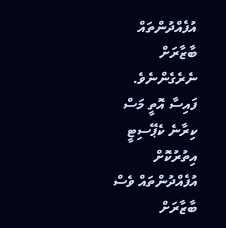އުފެއްދުންތައް ބާޒާރަށް ނެރެގެންނެވެ.
ފައިސާ އޮތީ މަސް ކިރާނެ ކެޕޭސިޓީ އިތުރުކޮށް އުފެއްދުންތައް ވެސް ބާޒާރަށް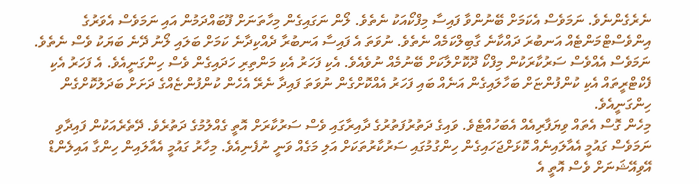ނެރެގެންނެވެ. ނަމަވެސް އެކަމަށް ބޭނުންވާ ފައިސާ މިފްކޯއަކު ނެތެވެ. ލޯން ނަގައިގެން މިހާތަނަށް ފޫބައްދަމުން އައި ނަމަވެސް އެވަރުގެ އިންވެސްޓްމަންޓެއް އަނބުރަ ދައްކާނެ ގާބިލްކަމެއް ނެތެވެ. ނުވަތަ އެ ފައިސާ އަނބުރާ ދެއްކިދާނެ ކަމަށް ބަލައި ލޯނު ދޭނެ ބަޔަކު ވެސް ނެތެވެ. ނަމަވެސް އެއްވެސް ސަރުކާރަކުން މިފްކޯ ދޫކޮށްލާކަށް ބޭނުމެއް ނުވެއެވެ. އެކި ފަހަރު އެކި މަންތިރި ހަދައިގެން ވެސް ހިންގަނީއެވެ. އެ ފަހަރު އެކި ފެކްޓްރީތައް އެކި ކުންފުންޏަށް ބަހާލައިގެން އަނެއް ބައި ފަހަރު އެއްކޮށްގެން ނުވަތަ ފައިދާ ނެރޭ އެހެން ކުންފުންޏެއްގެ ދަށަށް ބަދަލުކޮށްގެން ހިންގަނީއެވެ.
މިހެން ގޮސް އެތައް ވިޔަފާރިއެއް އެބަހުއްޓެވެ. ވައިގެ ދަތުރުފަތުރުގެ ދާއިރާގައި ވެސް ސަރުކާރަށް އޮތީ ގެއްލުމުގެ ދަތުރެވެ. ދޭތެރެއަކުން ފައިދާވި ނަމަވެސް ގައުމީ އެއާލައިނެއް ކޮޅަށްޖަހައިގެން ހިންގުމުގައި ސަރުކާރުތަކަށް އަލި މަގެއް ވަނީ ނުފެނިއެވެ. މިހާރު ގައުމީ އެއާލައިން ހިންގާ އައިލެންޑް އޭވިއޭޝަނަށް ވެސް އޮތީ އެ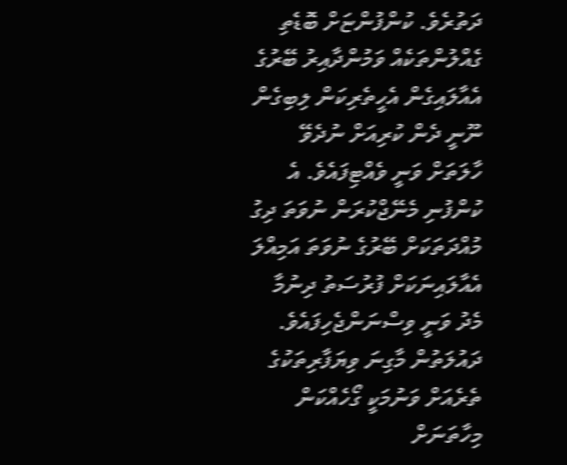ދަތުރެވެ. ކުންފުންޏަށް ބޮޑެތި ގެއްލުންތަކެއް ވަމުންދާއިރު ބޭރުގެ އެއާލައިގެން އެހީތެރިކަން ލިބިގެން ނޫނީ ދެން ކުރިއަށް ނުދެވޭ ހާލަތަށް ވަނީ ވެއްޓިފައެވެ. އެ ކުންފުނި މެނޭޖްކުރަން ނުވަތަ ދިގު މުއްދަތަކަށް ބޭރުގެ ނުވަތަ އަމިއްލަ އެއާލައިނަކަށް ފުރުސަތު ދިނުމާ މެދު ވަނީ ވިސްނަންޖެހިފައެވެ.
ދައުލަތުން މާގިނަ ވިޔަފާރިތަކުގެ ތެރެއަށް ވަނުމަކީ ގޯހެއްކަން މިހާތަނަށް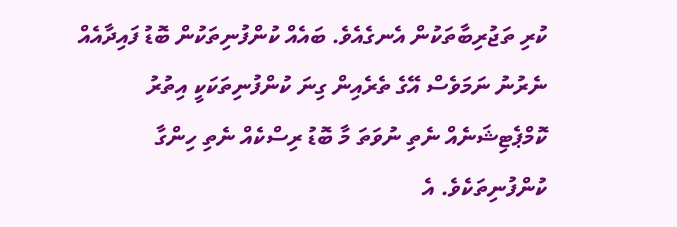ކުރި ތަޖުރިބާތަކުން އެނގެއެވެ. ބައެއް ކުންފުނިތަކުން ބޮޑު ފައިދާއެއް ނެރުނު ނަމަވެސް އޭގެ ތެރެއިން ގިނަ ކުންފުނިތަކަކީ އިތުރު ކޮމްޕެޓިޝަނެއް ނެތި ނުވަތަ މާ ބޮޑު ރިސްކެއް ނެތި ހިންގާ ކުންފުނިތަކެވެ. އެ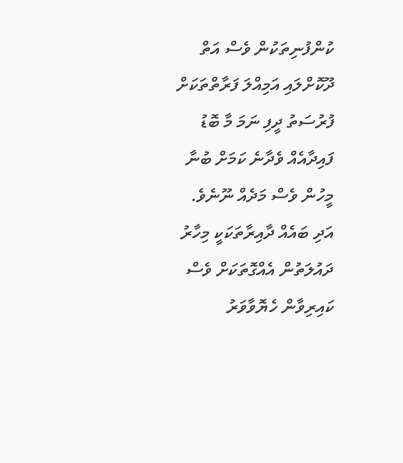ކުންފުނިތަކުން ވެސް އަތް ދޫކޮށްލައި އަމިއްލަ ފަރާތްތަކަށް ފުރުސަތު ދީފި ނަމަ މާ ބޮޑު ފައިދާއެއް ވެދާނެ ކަމަށް ބުނާ މީހުން ވެސް މަދެއް ނޫނެވެ. އަދި ބައެއް ދާއިރާތަކަކީ މިހާރު ދައުލަތުން އެއްގޮތަކަށް ވެސް ކައިރިވާން ހެޔޮވާވަރު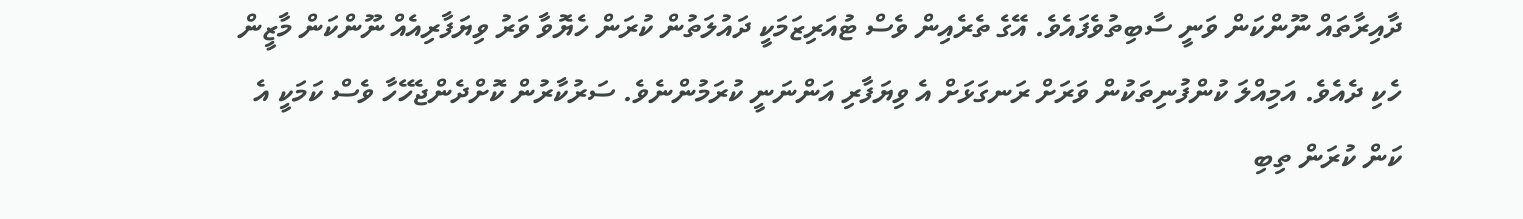ދާއިރާތައް ނޫންކަން ވަނީ ސާބިތުވެފައެވެ. އޭގެ ތެރެއިން ވެސް ޓުއަރިޒަމަކީ ދައުލަތުން ކުރަން ހެޔޮވާ ވަރު ވިޔަފާރިއެއް ނޫންކަން މާޒީން ހެކި ދެއެވެ. އަމިއްލަ ކުންފުނިތަކުން ވަރަށް ރަނގަޅަށް އެ ވިޔަފާރި އަންނަނީ ކުރަމުންނެވެ. ސަރުކާރުން ކޮށްދެންޖެހޭހާ ވެސް ކަމަކީ އެ ކަން ކުރަން ތިބި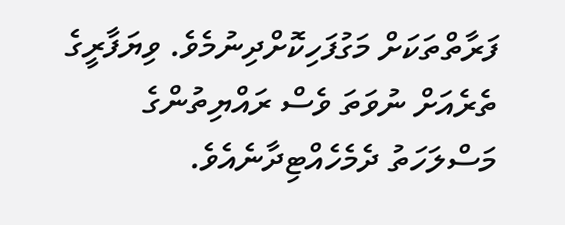ފަރާތްތަކަށް މަގުފަހިކޮށްދިނުމެވެ. ވިޔަފާރީގެ ތެރެއަށް ނުވަތަ ވެސް ރައްޔިތުންގެ މަސްލަހަތު ދެމެހެއްޓިދާނެއެވެ.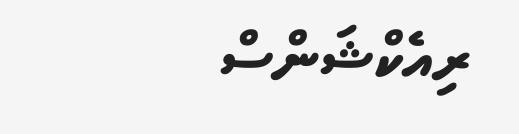ރިއެކްޝަންސް